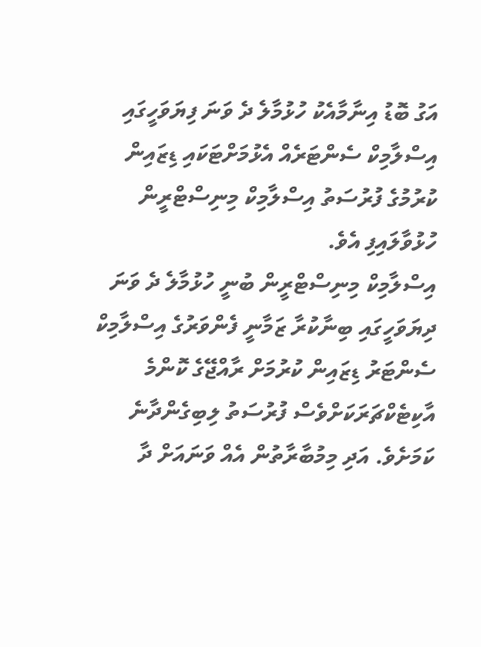އަގު ބޮޑު އިނާމާއެކު ހުޅުމާލެ ދެ ވަނަ ފިޔަވަހީގައި އިސްލާމިކް ސެންޓަރެއް އެޅުމަށްޓަކައި ޑިޒައިން ކުރުމުގެ ފުރުސަތު އިސްލާމިކް މިނިސްޓްރީން ހުޅުވާލައިފި އެވެ.
އިސްލާމިކް މިނިސްޓްރީން ބުނީ ހުޅުމާލެ ދެ ވަނަ ދިޔަވަހީގައި ބިނާކުރާ ޒަމާނީ ފެންވަރުގެ އިސްލާމިކް ސެންޓަރު ޑިޒައިން ކުރުމަށް ރާއްޖޭގެ ކޮންމެ އާކިޓެކްޗަރަކަށްވެސް ފުރުސަތު ލިބިގެންދާނެ ކަމަށެވެ. އަދި މިމުބާރާތުން އެއް ވަނައަށް ދާ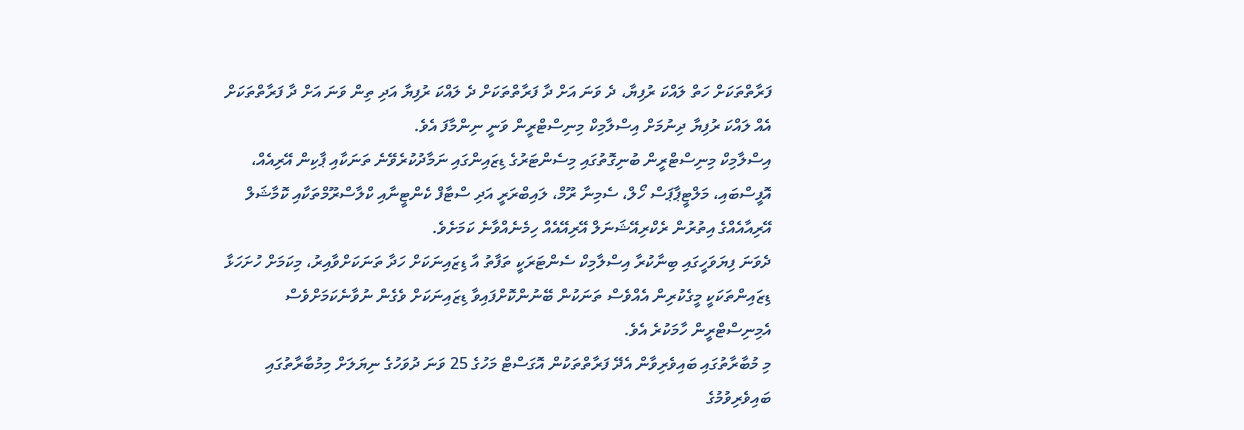ފަރާތްތަކަށް ހަތް ލައްކަ ރުފިޔާ، ދެ ވަނަ އަށް ދާ ފަރާތްތަކަށް ދެ ލައްކަ ރުފިޔާ އަދި ތިން ވަނަ އަށް ދާ ފަރާތްތަކަށް އެއް ލައްކަ ރުފިޔާ ދިނުމަށް އިސްލާމިކް މިނިސްޓްރީން ވަނީ ނިންމާފަ އެވެ.
އިސްލާމިކް މިނިސްޓްރީން ބުނިގޮތުގައި މިސެންޓަރުގެ ޑިޒައިންގައި ނަމާދުކުރެވޭނެ ތަނަކާއި ޕާކިން އޭރިއެއް، އޮފީސްބައި، މަލްޓީޕާޕަސް ހޯލް، ސެމިނާ ރޫމް، ލައިބްރަރީ އަދި ސްޓާފް ކެންޓީނާއި ކްލާސްރޫމްތަކާއި ކޮމާޝަލް އޭރިއާއެއްގެ އިތުރުން ރެކްރިއޭޝަނަލް އޭރިއޭއެއް ހިމެނެއްވާނެ ކަމަށެވެ.
ދެވަނަ ފިޔަވަހީގައި ބިނާކުރާ އިސްލާމިކް ސެންޓަރަކީ ތަފާތު އާ ޑިޒައިނަކަށް ހަދާ ތަނަކަށްވާއިރު، މިކަމަށް ހުށަހަޅާ ޑިޒައިންތަކަކީ މީގެކުރިން އެއްވެސް ތަނަކުން ބޭނުންކޮށްފައިވާ ޑިޒައިނަކަށް ވެގެން ނުވާނެކަމަށްވެސް އެމިނިސްޓްރީން ހާމަކުރެ އެވެ.
މި މުބާރާތުގައި ބައިވެރިވާން އެދޭ ފަރާތްތަކުން އޮގަސްޓް މަހުގެ 25 ވަނަ ދުވަހުގެ ނިޔަލަށް މިމުބާރާތުގައި ބައިވެރިވުމުގެ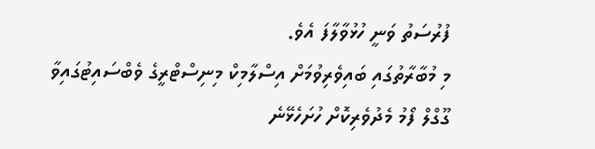ފުރުސަތު ވަނީ ހުޅުވާލާފަ އެވެ.
މި މުބާރާތުގައި ބައިވެރިވުމަށް އިސްލާމިކް މިނިސްޓްރީގެ ވެބްސައިޓުގައިވާ ގޫގްލް ފޯމު މެދުވެރިކޮށް ހުށަހެޅޭނެ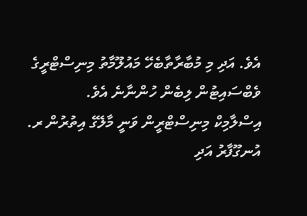އެވެ. އަދި މި މުބާރާތާބެހޭ މައުލޫމާތު މިނިސްޓްރީގެ ވެބްސައިޓުން ލިބެން ހުންނާނެ އެވެ.
އިސްލާމިކް މިނިސްޓްރީން ވަނީ މާލޭގެ އިތުރުން ރ. އުނގޫފާރު އަދި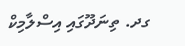ގދ. ތިނަދޫގައި އިސްލާމިކް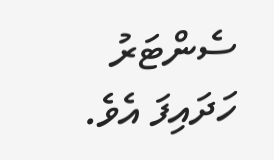ސެންޓަރު ހަދައިފަ އެވެ.